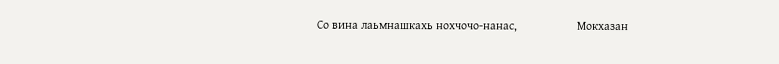Со вина лаьмнашкахь нохчочо-нанас,                    Мокхазан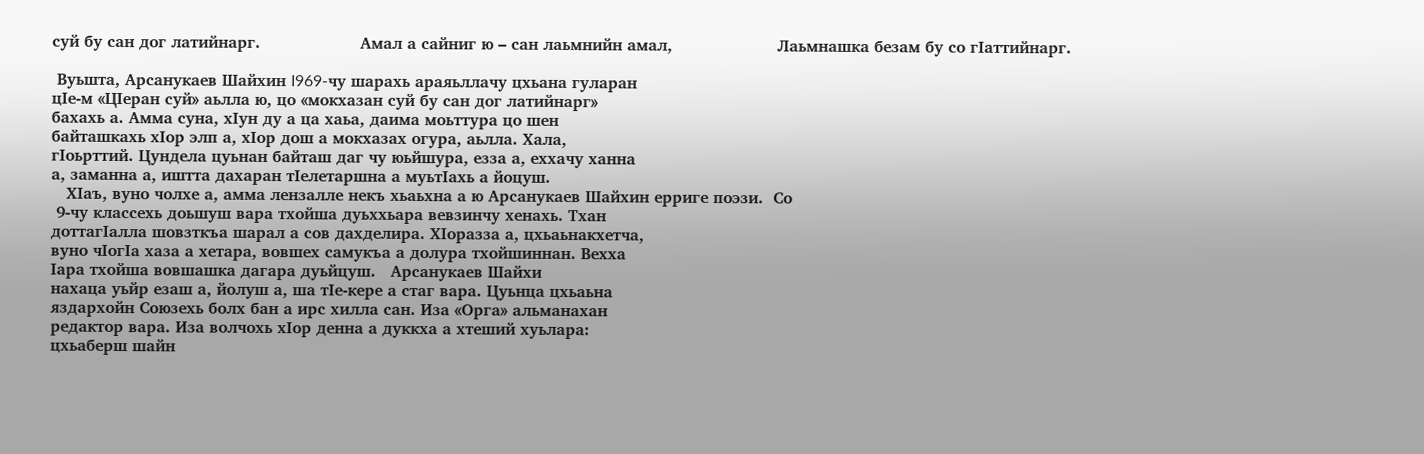суй бу сан дог латийнарг.                    Амал а сайниг ю – сан лаьмнийн амал,                     Лаьмнашка безам бу со гIаттийнарг.

 Вуьшта, Арсанукаев Шайхин I969-чу шарахь араяьллачу цхьана гуларан
цIе-м «ЦIеран суй» аьлла ю, цо «мокхазан суй бу сан дог латийнарг»
бахахь а. Амма суна, хIун ду а ца хаьа, даима моьттура цо шен
байташкахь хIор элп а, хIор дош а мокхазах огура, аьлла. Хала,
гIоьрттий. Цундела цуьнан байташ даг чу юьйшура, езза а, еххачу ханна
а, заманна а, иштта дахаран тIелетаршна а муьтIахь а йоцуш.
   ХIаъ, вуно чолхе а, амма лензалле некъ хьаьхна а ю Арсанукаев Шайхин ерриге поэзи.  Со
 9-чу классехь доьшуш вара тхойша дуьххьара вевзинчу хенахь. Тхан
доттагIалла шовзткъа шарал а сов дахделира. ХIоразза а, цхьаьнакхетча,
вуно чIогIа хаза а хетара, вовшех самукъа а долура тхойшиннан. Вехха
Iара тхойша вовшашка дагара дуьйцуш.   Арсанукаев Шайхи
нахаца уьйр езаш а, йолуш а, ша тIе-кере а стаг вара. Цуьнца цхьаьна
яздархойн Союзехь болх бан а ирс хилла сан. Иза «Орга» альманахан
редактор вара. Иза волчохь хIор денна а дуккха а хтеший хуьлара:
цхьаберш шайн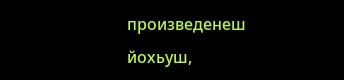произведенеш йохьуш,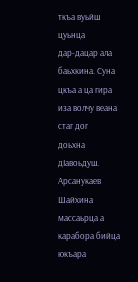ткъа вуьйш цуьнца
дар-дацар ала баьхкина. Суна цкъа а ца гира иза волчу веана стаг дог
доьхна дIавоьдуш. Арсанукаев Шайхина массаьрца а карабора бийца юкъара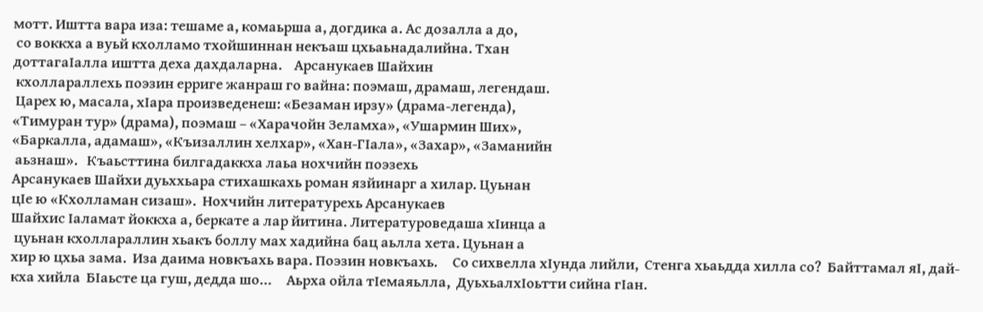мотт. Иштта вара иза: тешаме а, комаьрша а, догдика а. Ас дозалла а до,
 со воккха а вуьй кхолламо тхойшиннан некъаш цхьаьнадалийна. Тхан
доттагаIалла иштта деха дахдаларна.    Арсанукаев Шайхин
 кхоллараллехь поэзин ерриге жанраш го вайна: поэмаш, драмаш, легендаш.
 Царех ю, масала, хIара произведенеш: «Безаман ирзу» (драма-легенда),
«Тимуран тур» (драма), поэмаш – «Харачойн Зеламха», «Ушармин Ших»,
«Баркалла, адамаш», «Къизаллин хелхар», «Хан-ГIала», «Захар», «Заманийн
 аьзнаш».   Къаьсттина билгадаккха лаьа нохчийн поэзехь
Арсанукаев Шайхи дуьххьара стихашкахь роман язйинарг а хилар. Цуьнан
цIе ю «Кхолламан сизаш».  Нохчийн литературехь Арсанукаев
Шайхис Iаламат йоккха а, беркате а лар йитина. Литературоведаша хIинца а
 цуьнан кхоллараллин хьакъ боллу мах хадийна бац аьлла хета. Цуьнан а
хир ю цхьа зама.  Иза даима новкъахь вара. Поэзин новкъахь.     Со сихвелла хIунда лийли,  Стенга хьаьдда хилла со?  Байттамал яI, дай-кха хийла  БIаьсте ца гуш, дедда шо…     Аьрха ойла тIемаяьлла,  ДуьхьалхIоьтти сийна гIан.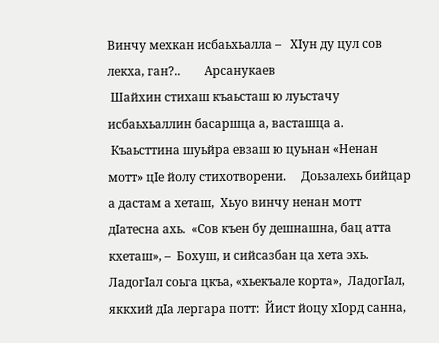Винчу мехкан исбаьхьалла –   ХIун ду цул сов лекха, ган?..        Арсанукаев
 Шайхин стихаш къаьсташ ю луьстачу исбаьхьаллин басаршца а, васташца а.
 Къаьсттина шуьйра евзаш ю цуьнан «Ненан мотт» цIе йолу стихотворени.     Доьзалехь бийцар а дастам а хеташ,  Хьуо винчу ненан мотт дIатесна ахь.  «Сов къен бу дешнашна, бац атта кхеташ», –  Бохуш, и сийсазбан ца хета эхь.     ЛадогIал соьга цкъа, «хьекъале корта»,  ЛадогIал, яккхий дIа лергара потт:  Йист йоцу хIорд санна,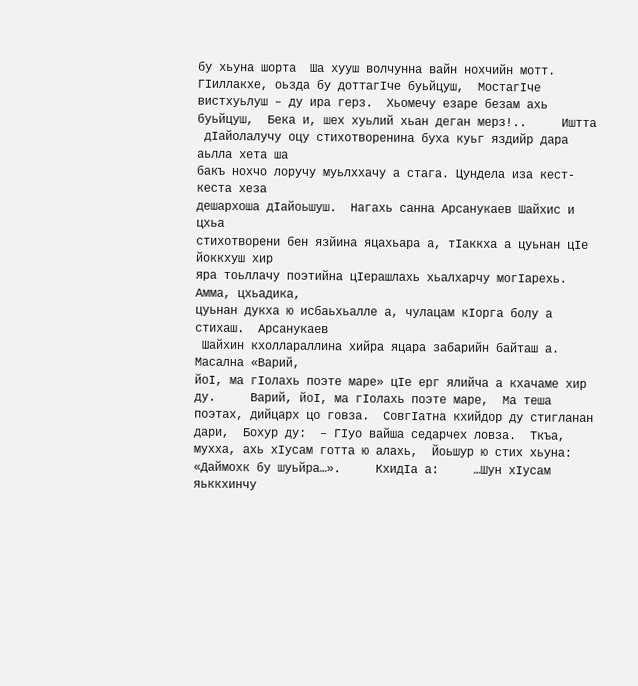бу хьуна шорта  Ша хууш волчунна вайн нохчийн мотт.     ГIиллакхе, оьзда бу доттагIче буьйцуш,  МостагIче вистхуьлуш – ду ира герз.  Хьомечу езаре безам ахь буьйцуш,  Бека и, шех хуьлий хьан деган мерз!..     Иштта
 дIайолалучу оцу стихотворенина буха куьг яздийр дара аьлла хета ша
бакъ нохчо лоручу муьлххачу а стага. Цундела иза кест-кеста хеза
дешархоша дIайоьшуш.  Нагахь санна Арсанукаев Шайхис и цхьа
стихотворени бен язйина яцахьара а, тIаккха а цуьнан цIе йоккхуш хир
яра тоьллачу поэтийна цIерашлахь хьалхарчу могIарехь. Амма, цхьадика,
цуьнан дукха ю исбаьхьалле а, чулацам кIорга болу а стихаш.  Арсанукаев
 Шайхин кхоллараллина хийра яцара забарийн байташ а. Масална «Варий,
йоI, ма гIолахь поэте маре» цIе ерг ялийча а кхачаме хир ду.     Варий, йоI, ма гIолахь поэте маре,  Ма теша поэтах, дийцарх цо говза.  СовгIатна кхийдор ду стигланан дари,  Бохур ду:  – ГIуо вайша седарчех ловза.  Ткъа, мухха, ахь хIусам готта ю алахь,  Йоьшур ю стих хьуна: «Даймохк бу шуьйра…».     КхидIа а:     …Шун хIусам яьккхинчу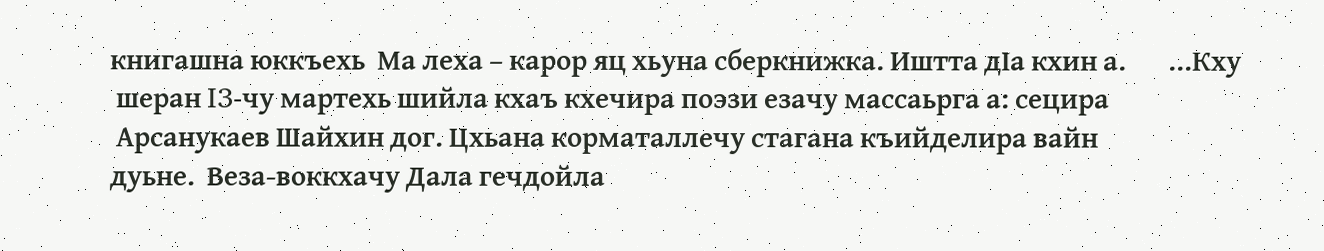книгашна юккъехь  Ма леха – карор яц хьуна сберкнижка. Иштта дIа кхин а.       …Кху
 шеран I3-чу мартехь шийла кхаъ кхечира поэзи езачу массаьрга а: сецира
 Арсанукаев Шайхин дог. Цхьана корматаллечу стагана къийделира вайн
дуьне.  Веза-воккхачу Дала гечдойла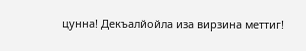цунна! Декъалйойла иза вирзина меттиг!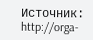Источник: http://orga-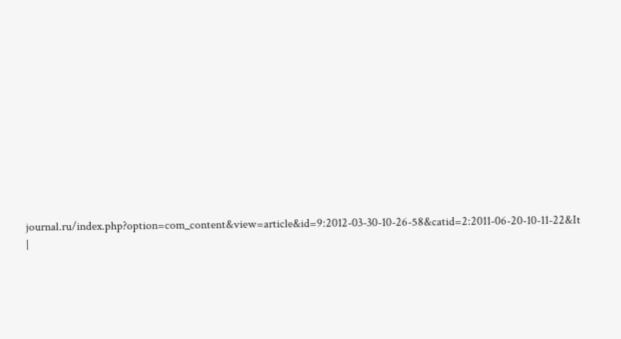journal.ru/index.php?option=com_content&view=article&id=9:2012-03-30-10-26-58&catid=2:2011-06-20-10-11-22&It |